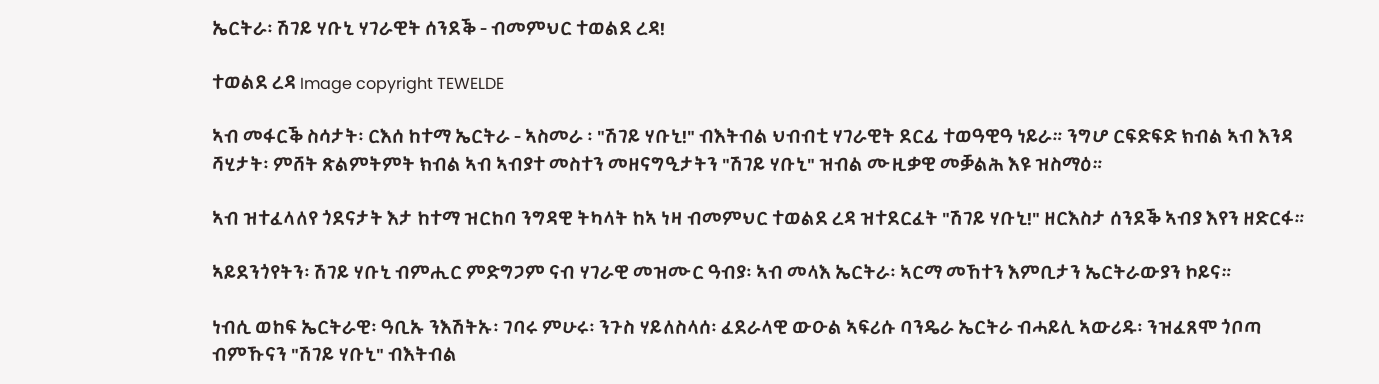ኤርትራ፡ ሽገይ ሃቡኒ ሃገራዊት ሰንደቕ - ብመምህር ተወልደ ረዳ!

ተወልደ ረዳ Image copyright TEWELDE

ኣብ መፋርቕ ስሳታት፡ ርእሰ ከተማ ኤርትራ - ኣስመራ ፡ "ሽገይ ሃቡኒ!" ብእትብል ህብብቲ ሃገራዊት ደርፊ ተወዓዊዓ ነይራ። ንግሆ ርፍድፍድ ክብል ኣብ እንዳ ሻሂታት፡ ምሸት ጽልምትምት ክብል ኣብ ኣብያተ መስተን መዘናግዒታትን "ሽገይ ሃቡኒ" ዝብል ሙዚቃዊ መቓልሕ እዩ ዝስማዕ።

ኣብ ዝተፈላለየ ጎደናታት እታ ከተማ ዝርከባ ንግዳዊ ትካላት ከኣ ነዛ ብመምህር ተወልደ ረዳ ዝተደርፈት "ሽገይ ሃቡኒ!" ዘርእስታ ሰንደቕ ኣብያ እየን ዘድርፋ።

ኣይደንጎየትን፡ ሽገይ ሃቡኒ ብምሒር ምድግጋም ናብ ሃገራዊ መዝሙር ዓብያ፡ ኣብ መላእ ኤርትራ፡ ኣርማ መኸተን እምቢታን ኤርትራውያን ኮይና።

ነብሲ ወከፍ ኤርትራዊ፡ ዓቢኡ ንእሽትኡ፡ ገባሩ ምሁሩ፡ ንጉስ ሃይለስላሰ፡ ፈደራላዊ ውዑል ኣፍሪሱ ባንዴራ ኤርትራ ብሓይሊ ኣውሪዱ፡ ንዝፈጸሞ ጎቦጣ ብምኹናን "ሽገይ ሃቡኒ" ብእትብል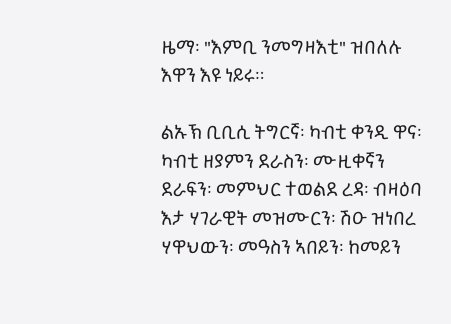ዜማ፡ "እምቢ ንመግዛእቲ" ዝበለሉ እዋን እዩ ነይሩ።

ልኡኽ ቢቢሲ ትግርኛ፡ ካብቲ ቀንዲ ዋና፡ ካብቲ ዘያምን ደራስን፡ ሙዚቀኛን ደራፍን፡ መምህር ተወልደ ረዳ፡ ብዛዕባ እታ ሃገራዊት መዝሙርን፡ ሽዑ ዝነበረ ሃዋህውን፡ መዓስን ኣበይን፡ ከመይን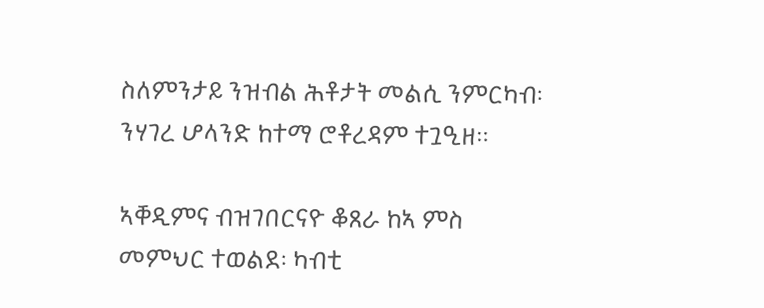ስለምንታይ ንዝብል ሕቶታት መልሲ ንምርካብ፡ ንሃገረ ሆላንድ ከተማ ሮቶረዳም ተጓዒዘ።

ኣቐዲምና ብዝገበርናዮ ቆጸራ ከኣ ምስ መምህር ተወልደ፡ ካብቲ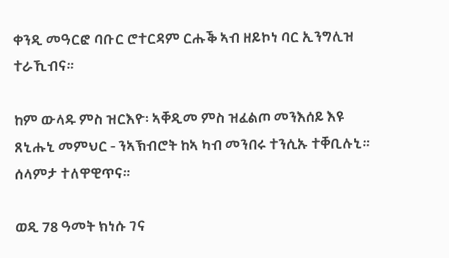ቀንዲ መዓርፎ ባቡር ሮተርዳም ርሑቕ ኣብ ዘይኮነ ባር ኢንግሊዝ ተራኺብና።

ከም ውላዱ ምስ ዝርእዮ፡ ኣቐዲመ ምስ ዝፈልጦ መንእሰይ እዩ ጸኒሑኒ መምህር - ንኣኽብሮት ከኣ ካብ መንበሩ ተንሲኡ ተቐቢሉኒ። ሰላምታ ተለዋዊጥና።

ወዲ 78 ዓመት ክነሱ ገና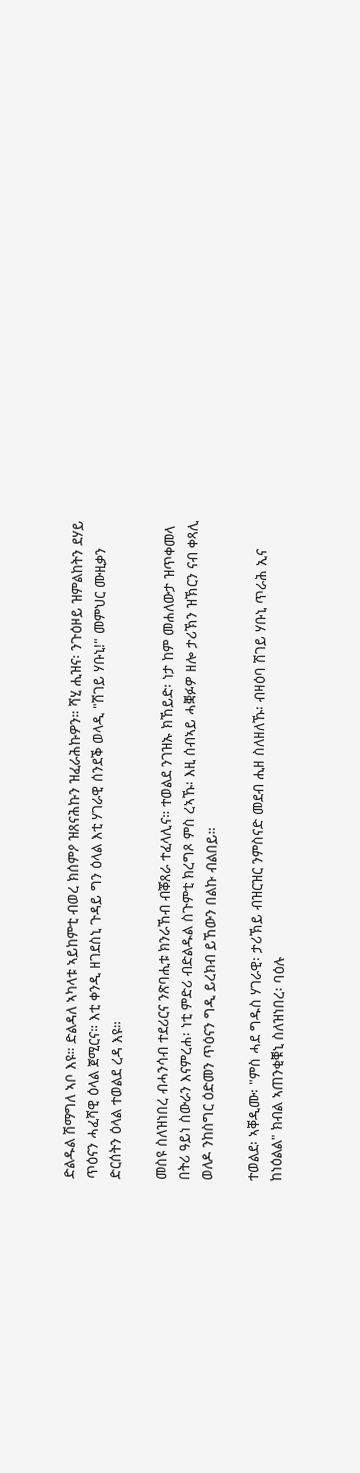ድልዱል ሽማግለ ኣቦ እዩ። ድልዳለ ኣካላቱ ኣይከምቲ ብወረ ክሰምዖ ዝጸናሕኩን ዝፈራሕኩዎን። ሻሂ ሒዝና፡ ንጉዕዞይ ዝምልከትን ደሃይ ጥዕናን ሓፈሻዊ ዕላል ጀሚርና። እቲ ቀንዲ ዘገደስኒ ጉዳይ ግን ዕላል እቲ ሃገራዊ ሰንደቕ ወላዲ "ሽገይ ሃቡኒ!" መምህር ሙዚቃን ድርሰትን ዕላል ተወልደ ረዳ እዩ።

መስዩ ስለዝነበረ ብሓንሳብ ተደሪርና ንጽባሒቱ ክንራኸብ ብቖጸራ ተፈላሊና። ተወልደ ንገዝኡ ክኸይድ፡ ነታ ከም መሐለውታ ዝጥቀመላ በትሪ ዓይነ ስውራን እናምረሐ፡ ነቲ ምድሪ ብድልዱል ስጉምቲ ክረግጾ ምስ ረኣኹ፡ እዚ ሰብኣይ ሓቛፉዎ ዘሎ ታሪኽን ዝኽርን ናብ ቀጻሊ ወለዶ ንከስግር ዕድመን ጥዕናን ግዲ ይረክብ ይኸውን በልኩ ብልበይ።

ተወልደ፡ ኣቐዲሙ፡ "ምስ ሓደ ግዱስ ሃገራዊ፡ ታሪኽይ ብዝርዝር ንምስናድ መደብ ሒዘ ስለዘለኹ፡ ብዛዕባ ሽገይ ሃቡኒ ጥራሕ ኢና ከነዕልል" ክብል ኣጠንቂቑኒ ስለዝነበረ፡ ባዕሉ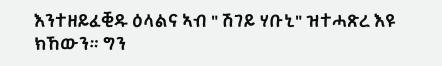እንተዘይፈቒዱ ዕላልና ኣብ " ሽገይ ሃቡኒ" ዝተሓጽረ እዩ ክኸውን። ግን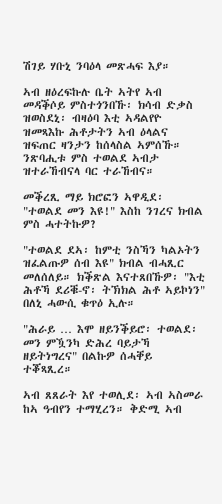ሽገይ ሃቡኒ ንባዕላ መጽሓፍ እያ።

ኣብ ዘዕረፍኩሉ ቤት ኣትየ ኣብ መዳቕሶይ ምስተጎንበኹ፡ ክሳብ ድቃስ ዝወስደኒ፡ ብዛዕባ እቲ ኣዳልየዮ ዝመጻእኩ ሕቶታትን ኣብ ዕላልና ዝፍጠር ዛንታን ከሰላስል ኣምሰኹ። ንጽባሒቱ ምስ ተወልደ ኣብታ ዝተራኸብናላ ባር ተራኸብና።

መቕረጺ ማይ ክሮፎን ኣዋዲደ፡ "ተወልደ መን እዩ!" እስከ ንገረና ክብል ምስ ሓተትኩዎ?

"ተወልደ ደኣ፡ ከምቲ ንስኻን ካልኦትን ዝፈልጡዎ ሰብ እዩ" ክብል ብሓጺር መለሰለይ። ክቕጽል እናተጸበኹዎ፡ "እቲ ሕቶኻ ደሪቑ-ኖ፡ ትኽክል ሕቶ ኣይኮነን" በለኒ ሓውሲ ቁጥዕ ኢሉ።

"ሕራይ … እሞ ዘይንቕይሮ፡ ተወልደ፡ መን ምዃንካ ድሕረ ባይታኻ ዘይትነግረና" በልኩዎ ሰሓቐይ ተቖጻጺረ።

ኣብ ጸጸራት እየ ተወሊደ፡ ኣብ ኣስመራ ከኣ ዓብየን ተማሂረን። ቅድሚ ኣብ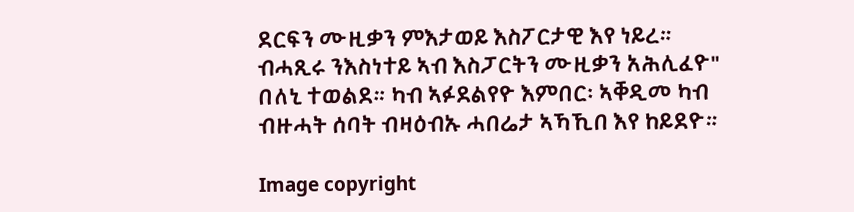ደርፍን ሙዚቃን ምእታወይ እስፖርታዊ እየ ነይረ። ብሓጺሩ ንእስነተይ ኣብ እስፓርትን ሙዚቃን አሕሊፈዮ" በለኒ ተወልደ። ካብ ኣፉደልየዮ እምበር፡ ኣቐዲመ ካብ ብዙሓት ሰባት ብዛዕብኡ ሓበሬታ ኣኻኺበ እየ ከይደዮ።

Image copyright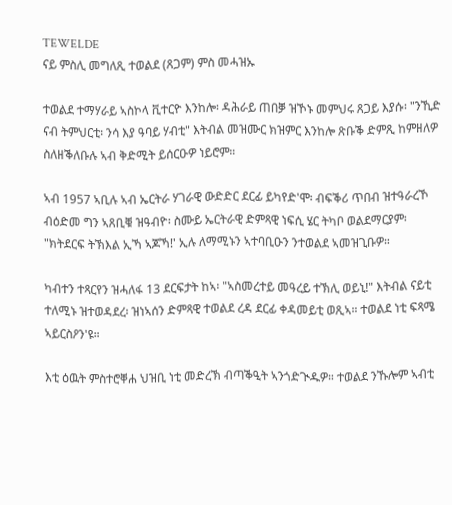TEWELDE
ናይ ምስሊ መግለጺ ተወልደ (ጸጋም) ምስ መሓዝኡ

ተወልደ ተማሃራይ ኣስኮላ ቪተርዮ እንከሎ፡ ዳሕራይ ጠበቓ ዝኾኑ መምህሩ ጸጋይ እያሱ፡ "ንኺድ ናብ ትምህርቲ፡ ንሳ እያ ዓባይ ሃብቲ" እትብል መዝሙር ክዝምር እንከሎ ጽቡቕ ድምጺ ከምዘለዎ ስለዘቕለቡሉ ኣብ ቅድሚት ይሰርዑዎ ነይሮም።

ኣብ 1957 ኣቢሉ ኣብ ኤርትራ ሃገራዊ ውድድር ደርፊ ይካየድ'ሞ፡ ብፍቕሪ ጥበብ ዝተዓራረኾ ብዕድመ ግን ኣጸቢቑ ዝዓብዮ፡ ስሙይ ኤርትራዊ ድምጻዊ ነፍሲ ሄር ትካቦ ወልደማርያም፡ "ክትደርፍ ትኽእል ኢኻ ኣጆኻ!' ኢሉ ለማሚኑን ኣተባቢዑን ንተወልደ ኣመዝጊቡዎ።

ካብተን ተጻርየን ዝሓለፋ 13 ደርፍታት ከኣ፡ "ኣስመረተይ መዓረይ ተኽሊ ወይኒ!" እትብል ናይቲ ተለሚኑ ዝተወዳደረ፡ ዝነኣሰን ድምጻዊ ተወልደ ረዳ ደርፊ ቀዳመይቲ ወጺኣ። ተወልደ ነቲ ፍጻሜ ኣይርስዖን'ዩ።

እቲ ዕዉት ምስተሮቐሐ ህዝቢ ነቲ መድረኽ ብጣቕዒት ኣንጎድጒዱዎ። ተወልደ ንኹሎም ኣብቲ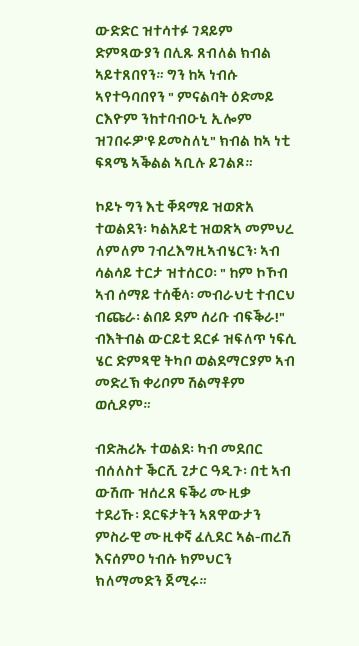ውድድር ዝተሳተፉ ገዳይም ድምጻውያን በሊጹ ጸብለል ክብል ኣይተጸበየን። ግን ከኣ ነብሱ ኣየተዓባበየን " ምናልባት ዕድመይ ርእዮም ንከተባብዑኒ ኢሎም ዝገበሩዎ'ዩ ይመስለኒ" ክብል ከኣ ነቲ ፍጻሜ ኣቕልል ኣቢሉ ይገልጾ።

ኮይኑ ግን እቲ ቐዳማይ ዝወጽአ ተወልደን፡ ካልአይቲ ዝወጽኣ መምህረ ለምለም ገብረእግዚኣብሄርን፡ ኣብ ሳልሳይ ተርታ ዝተሰርዐ፡ " ከም ኮኾብ ኣብ ሰማይ ተሰቒላ፡ መብራህቲ ተብርህ ብጩራ፡ ልበይ ደም ሰሪቡ ብፍቕራ!" ብእትብል ውርይቲ ደርፉ ዝፍለጥ ነፍሲ ሄር ድምጻዊ ትካቦ ወልደማርያም ኣብ መድረኽ ቀሪቦም ሽልማቶም ወሲዶም።

ብድሕሪኡ ተወልደ፡ ካብ መደበር ብሰለስተ ቕርሺ ጊታር ዓዲጉ፡ በቲ ኣብ ውሽጡ ዝሰረጸ ፍቕሪ ሙዚቃ ተደሪኹ፡ ደርፍታትን ኣጸዋውታን ምስራዊ ሙዚቀኛ ፈሊደር ኣል-ጠረሽ እናሰምዐ ነብሱ ክምህርን ክለማመድን ጀሚሩ።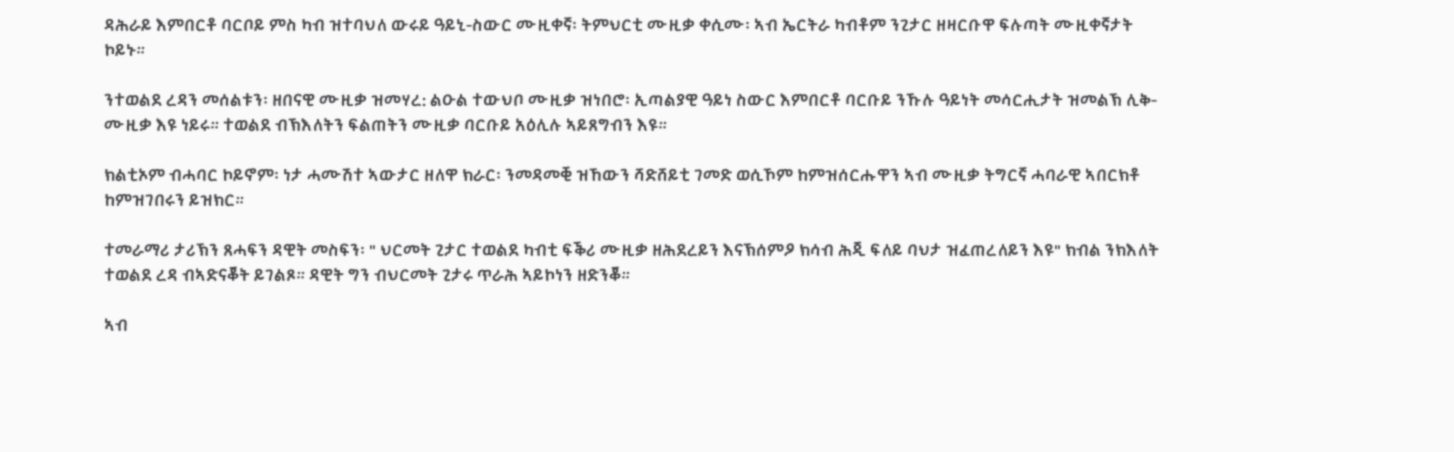ዳሕራይ እምበርቶ ባርቦይ ምስ ካብ ዝተባህለ ውሩይ ዓይኒ-ስውር ሙዚቀኛ፡ ትምህርቲ ሙዚቃ ቀሲሙ፡ ኣብ ኤርትራ ካብቶም ንጊታር ዘዛርቡዋ ፍሉጣት ሙዚቀኛታት ኮይኑ።

ንተወልደ ረዳን መሰልቱን፡ ዘበናዊ ሙዚቃ ዝመሃረ: ልዑል ተውህቦ ሙዚቃ ዝነበሮ፡ ኢጣልያዊ ዓይነ ስውር እምበርቶ ባርቡይ ንኹሉ ዓይነት መሳርሒታት ዝመልኽ ሊቅ-ሙዚቃ እዩ ነይሩ። ተወልደ ብኽእለትን ፍልጠትን ሙዚቃ ባርቡይ አዕሊሉ ኣይጸግብን እዩ።

ክልቲኦም ብሓባር ኮይኖም፡ ነታ ሓሙሽተ ኣውታር ዘለዋ ክራር፡ ንመዳመቒ ዝኸውን ሻድሸይቲ ገመድ ወሲኾም ከምዝሰርሑዋን ኣብ ሙዚቃ ትግርኛ ሓባራዊ ኣበርክቶ ከምዝገበሩን ይዝክር።

ተመራማሪ ታሪኽን ጸሓፍን ዳዊት መስፍን፡ " ህርመት ጊታር ተወልደ ካብቲ ፍቕሪ ሙዚቃ ዘሕደረይን እናኽሰምዖ ክሳብ ሕጂ ፍለይ ባህታ ዝፈጠረለይን እዩ" ክብል ንክእለት ተወልደ ረዳ ብኣድናቖት ይገልጾ። ዳዊት ግን ብህርመት ጊታሩ ጥራሕ ኣይኮነን ዘድንቖ።

ኣብ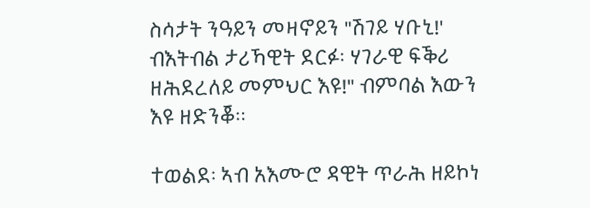ስሳታት ንዓይን መዛኖይን "ሽገይ ሃቡኒ!' ብእትብል ታሪኻዊት ደርፉ፡ ሃገራዊ ፍቕሪ ዘሕደረለይ መምህር እዩ!" ብምባል እውን እዩ ዘድንቖ።

ተወልደ፡ ኣብ አእሙሮ ዳዊት ጥራሕ ዘይኮነ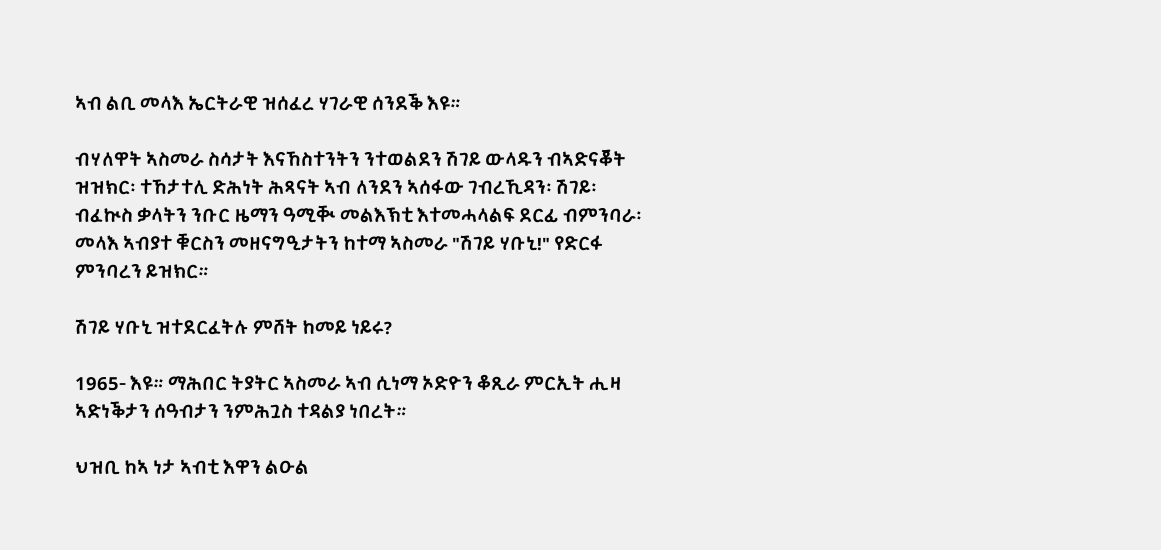ኣብ ልቢ መላእ ኤርትራዊ ዝሰፈረ ሃገራዊ ሰንደቕ እዩ።

ብሃለዋት ኣስመራ ስሳታት እናኸስተንትን ንተወልደን ሽገይ ውላዱን ብኣድናቖት ዝዝክር፡ ተኸታተሊ ድሕነት ሕጻናት ኣብ ለንደን ኣሰፋው ገብረኺዳን፡ ሽገይ፡ ብፈኲስ ቃላትን ንቡር ዜማን ዓሚቚ መልእኽቲ እተመሓላልፍ ደርፊ ብምንባራ፡ መላእ ኣብያተ ቑርስን መዘናግዒታትን ከተማ ኣስመራ "ሽገይ ሃቡኒ!" የድርፋ ምንባረን ይዝክር።

ሽገይ ሃቡኒ ዝተደርፈትሉ ምሸት ከመይ ነይሩ?

1965- እዩ። ማሕበር ትያትር ኣስመራ ኣብ ሲነማ ኦድዮን ቆጺራ ምርኢት ሒዛ ኣድነቕታን ሰዓብታን ንምሕጓስ ተዳልያ ነበረት።

ህዝቢ ከኣ ነታ ኣብቲ እዋን ልዑል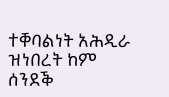ተቐባልነት አሕዲራ ዝነበረት ከም ሰንደቕ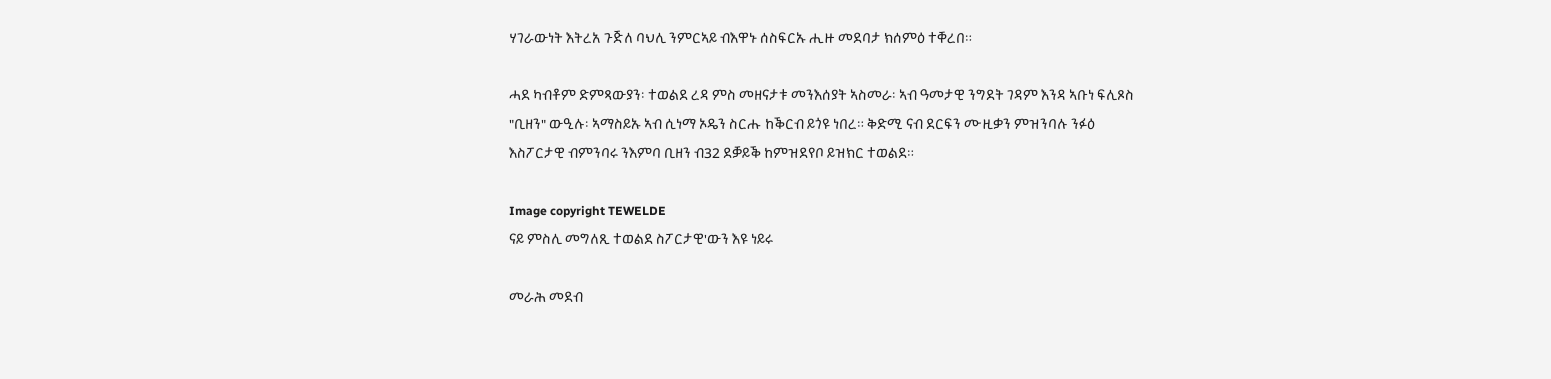ሃገራውነት እትረአ ጉጅለ ባህሊ ንምርኣይ ብእዋኑ ሰስፍርኡ ሒዙ መደባታ ክሰምዕ ተቐረበ።

ሓደ ካብቶም ድምጻውያን፡ ተወልደ ረዳ ምስ መዘናታቱ መንእሰያት ኣስመራ፡ ኣብ ዓመታዊ ንግደት ገዳም እንዳ ኣቡነ ፍሊጾስ "ቢዘን" ውዒሉ፡ ኣማስይኡ ኣብ ሲነማ ኦዴን ስርሑ ከቕርብ ይጎዩ ነበረ። ቅድሚ ናብ ደርፍን ሙዚቃን ምዝንባሉ ንፉዕ እስፖርታዊ ብምንባሩ ንእምባ ቢዘን ብ32 ደቓይቕ ከምዝደየቦ ይዝክር ተወልደ።

Image copyright TEWELDE
ናይ ምስሊ መግለጺ ተወልደ ስፖርታዊ'ውን እዩ ነይሩ

መራሕ መደብ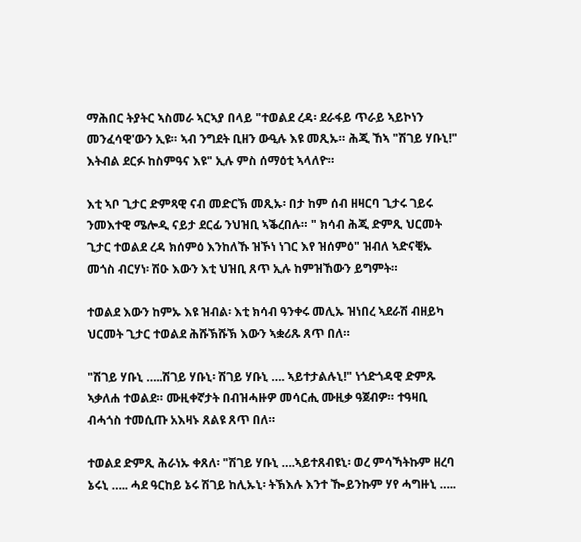ማሕበር ትያትር ኣስመራ ኣርኣያ በላይ "ተወልደ ረዳ፡ ደራፋይ ጥራይ ኣይኮነን መንፈሳዊ'ውን ኢዩ። ኣብ ንግደት ቢዘን ውዒሉ እዩ መጺኡ። ሕጂ ኸኣ "ሽገይ ሃቡኒ!" እትብል ደርፉ ከስምዓና እዩ" ኢሉ ምስ ሰማዕቲ ኣላለዮ።

እቲ ኣቦ ጊታር ድምጻዊ ናብ መድርኽ መጺኡ፡ በታ ከም ሰብ ዘዛርባ ጊታሩ ገይሩ ንመእተዊ ሜሎዲ ናይታ ደርፊ ንህዝቢ ኣቕረበሉ። " ክሳብ ሕጂ ድምጺ ህርመት ጊታር ተወልደ ረዳ ክሰምዕ እንከለኹ ዝኾነ ነገር እየ ዝሰምዕ" ዝብለ ኣድናቒኡ መጎስ ብርሃነ፡ ሽዑ እውን እቲ ህዝቢ ጸጥ ኢሉ ከምዝኸውን ይግምት።

ተወልደ እውን ከምኡ እዩ ዝብል፡ እቲ ክሳብ ዓንቀሩ መሊኡ ዝነበረ ኣደራሽ ብዘይካ ህርመት ጊታር ተወልደ ሕሹኽሹኽ እውን ኣቋሪጹ ጸጥ በለ።

"ሽገይ ሃቡኒ …..ሽገይ ሃቡኒ፡ ሽገይ ሃቡኒ …. ኣይተታልሉኒ!" ነጎድጎዳዊ ድምጹ ኣቃለሐ ተወልደ። ሙዚቀኛታት በብዝሓዙዎ መሳርሒ ሙዚቃ ዓጀብዎ። ተዓዛቢ ብሓጎስ ተመሲጡ አእዛኑ ጸልዩ ጸጥ በለ።

ተወልደ ድምጺ ሕራነኡ ቀጸለ፡ "ሽገይ ሃቡኒ ….ኣይተጸብዩኒ፡ ወረ ምሳኻትኩም ዘረባ ኔሩኒ ….. ሓደ ዓርከይ ኔሩ ሽገይ ከሊኡኒ፡ ትኽእሉ እንተ ዀይንኩም ሃየ ሓግዙኒ …..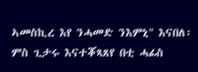ኣመስኪረ እየ ንሓመድ ንእምኒ" እናበለ፡ ምስ ጊታሩ እናተቖጻጸየ በቲ ሓፊስ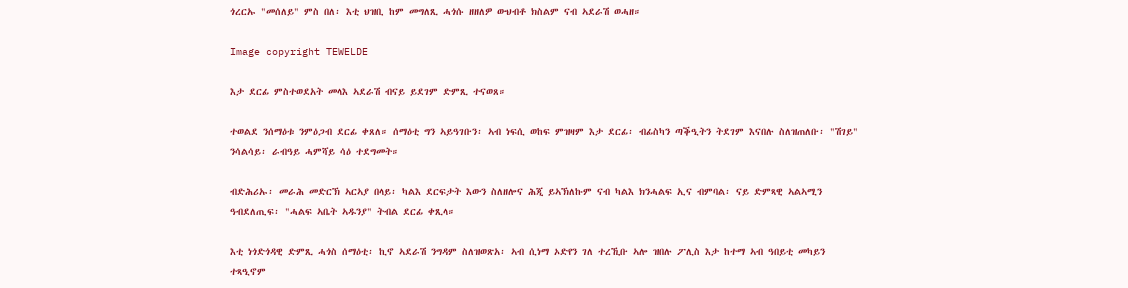ጎረርኡ "መሰለይ" ምስ በለ፡ እቲ ህዝቢ ከም መግለጺ ሓጎሱ ዘዘለዎ ውህብቶ ክስልም ናብ ኣደራሽ ወሓዘ።

Image copyright TEWELDE

እታ ደርፊ ምስተወደአት መላእ ኣደራሽ ብናይ ይደገም ድምጺ ተናወጸ።

ተወልደ ንሰማዕቱ ንምዕጋብ ደርፊ ቀጸለ። ሰማዕቲ ግን ኣይዓገቡን፡ ኣብ ነፍሲ ወከፍ ምዝዛም እታ ደርፊ፡ ብፊስካን ጣቕዒትን ትደገም እናበሉ ስለዝጠለቡ፡ "ሽገይ" ንሳልሳይ፡ ራብዓይ ሓምሻይ ሳዕ ተደግመት።

ብድሕሪኡ፡ መራሕ መድርኽ ኣርኣያ በላይ፡ ካልእ ደርፍታት እውን ስለዘሎና ሕጂ ይኣኽለኩም ናብ ካልእ ክንሓልፍ ኢና ብምባል፡ ናይ ድምጻዊ ኣልኣሚን ዓብደለጢፍ፡ "ሓልፍ ኣቤት ኣዱንያ" ትብል ደርፊ ቀጺላ።

እቲ ነጎድጎዳዊ ድምጺ ሓጎስ ሰማዕቲ፡ ኪኖ ኣደራሽ ንግዳም ስለዝወጽአ፡ ኣብ ሲነማ ኦድየን ገለ ተረኺቡ ኣሎ ዝበሉ ፖሊስ እታ ከተማ ኣብ ዓበይቲ መካይን ተጻዒኖም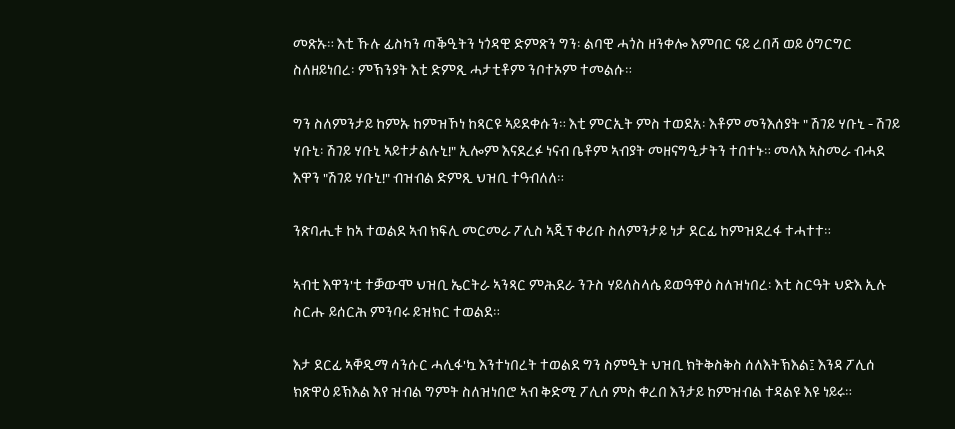መጽኡ። እቲ ኹሉ ፊስካን ጣቕዒትን ነጎዳዊ ድምጽን ግን፡ ልባዊ ሓጎስ ዘንቀሎ እምበር ናይ ረበሻ ወይ ዕግርግር ስለዘይነበረ፡ ምኽንያት እቲ ድምጺ ሓታቲቶም ንቦተኦም ተመልሱ።

ግን ስለምንታይ ከምኡ ከምዝኾነ ከጻርዩ ኣይደቀሱን። እቲ ምርኢት ምስ ተወደአ፡ እቶም መንእሰያት " ሽገይ ሃቡኒ - ሽገይ ሃቡኒ፡ ሽገይ ሃቡኒ ኣይተታልሉኒ!" ኢሎም እናደረፉ ነናብ ቤቶም ኣብያት መዘናግዒታትን ተበተኑ። መላእ ኣስመራ ብሓደ እዋን "ሽገይ ሃቡኒ!" ብዝብል ድምጺ ህዝቢ ተዓብለለ።

ንጽባሒቱ ከኣ ተወልደ ኣብ ክፍሊ መርመራ ፖሊስ ኣጂፕ ቀሪቡ ስለምንታይ ነታ ደርፊ ከምዝደረፋ ተሓተተ።

ኣብቲ እዋን'ቲ ተቓውሞ ህዝቢ ኤርትራ ኣንጻር ምሕደራ ንጉስ ሃይለስላሴ ይወዓዋዕ ስለዝነበረ፡ እቲ ስርዓት ህድእ ኢሉ ስርሑ ይሰርሕ ምንባሩ ይዝክር ተወልደ።

እታ ደርፊ ኣቐዲማ ሳንሱር ሓሊፋ'ኳ እንተነበረት ተወልደ ግን ስምዒት ህዝቢ ክትቅስቅስ ሰለእትኽእል፤ እንዳ ፖሊሰ ክጽዋዕ ይኽእል እየ ዝብል ግምት ስለዝነበሮ ኣብ ቅድሚ ፖሊሰ ምስ ቀረበ እንታይ ከምዝብል ተዳልዩ እዩ ነይሩ።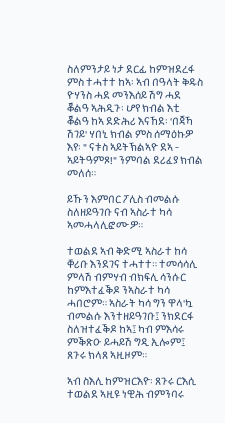ስለምንታይ ነታ ደርፊ ከምዝደረፋ ምስ ተሓተተ ከኣ፡ ኣብ በዓላት ቅዱስ ዮሃንስ ሓደ መንእሰይ ሽግ ሓደ ቖልዓ ኣሕዲጉ፡ ሆየ ክብል እቲ ቖልዓ ከኣ ደድሕሪ እናኸደ፡ 'በጃኻ ሽገይ' ሃበኒ ክብል ምስ ሰማዕኩዎ እየ፡ " ናቱስ ኣይትኽልኣዮ ደኣ - ኣይትዓምጾ!" ንምባል ደሪፈያ ክብል መለሰ።

ይኹን እምበር ፖሊስ ብመልሱ ስለዘይዓገቡ ናብ ኣስራተ ካሳ ኣመሓላሊፎሙዎ።

ተወልደ ኣብ ቅድሚ ኣስራተ ከሳ ቐሪቡ እንደገና ተሓተተ። ተመሳሳሊ ምላሽ ብምሃብ ብክፍሊ ሳንሱር ከምእተፈቕዶ ንኣስራተ ካሳ ሓበሮም። ኣስራት ካሳ ግን ዋላ'ኳ ብመልሱ እንተዘይዓገቡ፤ ንክደርፋ ስለዝተፈቕዶ ከኣ፤ ካብ ምእሳሩ ምቕጽዑ ይሓይሽ ግዲ ኢሎም፤ ጸጉሩ ክላጸ ኣዚዞም።

ኣብ ስእሊ ከምዝርእዮ፡ ጸጉሩ ርእሲ ተወልደ ኣዚዩ ነዊሕ ብምንባሩ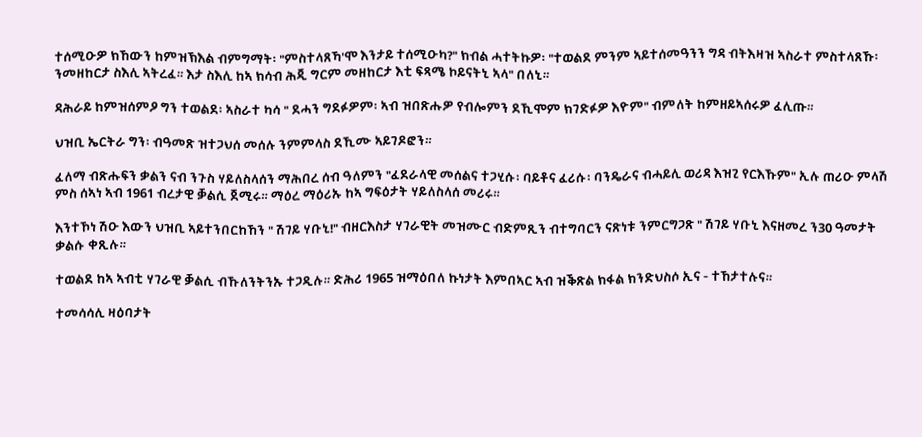ተሰሚዑዎ ክኸውን ከምዝኽእል ብምግማት፡ "ምስተላጸኻ'ሞ እንታይ ተሰሚዑካ?" ክብል ሓተትኩዎ፡ "ተወልደ ምንም ኣይተሰመዓንን ግዳ ብትእዛዝ ኣስራተ ምስተላጸኹ፡ ንመዘከርታ ስእሊ ኣትረፈ። እታ ስእሊ ከኣ ክሳብ ሕጂ ግርም መዘከርታ እቲ ፍጻሜ ኮይናትኒ ኣላ" በለኒ።

ዳሕራይ ከምዝሰምዖ ግን ተወልደ፡ ኣስራተ ካሳ " ደሓን ግደፉዎም፡ ኣብ ዝበጽሑዎ የብሎምን ደኺሞም ክገድፉዎ እዮም" ብምለት ከምዘይኣሰሩዎ ፈሊጡ።

ህዝቢ ኤርትራ ግን፡ ብዓመጽ ዝተጋህሰ መሰሉ ንምምላስ ደኺሙ ኣይገዶፎን።

ፈለማ ብጽሑፍን ቃልን ናብ ንጉስ ሃይለስላሰን ማሕበረ ሰብ ዓለምን "ፈደራላዊ መሰልና ተጋሂሱ፡ ባይቶና ፈሪሱ፡ ባንዴራና ብሓይሊ ወሪዳ እዝጊ የርእኹም" ኢሉ ጠሪዑ ምላሽ ምስ ሰኣነ ኣብ 1961 ብረታዊ ቓልሲ ጀሚሩ። ማዕረ ማዕሪኡ ከኣ ግፍዕታት ሃይለስላሰ መሪሩ።

እንተኾነ ሽዑ እውን ህዝቢ ኣይተንበርከኸን " ሽገይ ሃቡኒ!" ብዘርእስታ ሃገራዊት መዝሙር ብድምጺን ብተግባርን ናጽነቱ ንምርግጋጽ " ሽገይ ሃቡኒ እናዘመረ ን30 ዓመታት ቃልሱ ቀጺሉ።

ተወልደ ከኣ ኣብቲ ሃገራዊ ቓልሲ ብኹለንትንኡ ተጋዲሉ። ድሕሪ 1965 ዝማዕበለ ኩነታት እምበኣር ኣብ ዝቕጽል ክፋል ክንድህስሶ ኢና - ተኸታተሉና።

ተመሳሳሊ ዛዕባታት